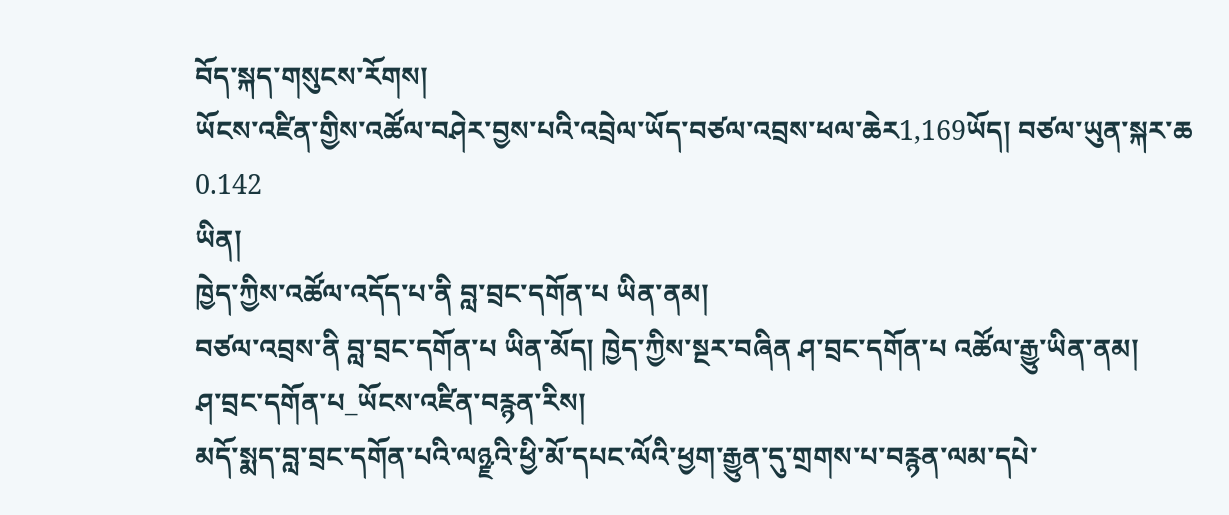བོད་སྐད་གསུངས་རོགས།
ཡོངས་འཛིན་གྱིས་འཚོལ་བཤེར་བྱས་པའི་འབྲེལ་ཡོད་བཙལ་འབྲས་ཕལ་ཆེར1,169ཡོད། བཙལ་ཡུན་སྐར་ཆ 0.142
ཡིན།
ཁྱེད་ཀྱིས་འཚོལ་འདོད་པ་ནི བླ་བྲང་དགོན་པ ཡིན་ནམ།
བཙལ་འབྲས་ནི བླ་བྲང་དགོན་པ ཡིན་མོད། ཁྱེད་ཀྱིས་སྔར་བཞིན ཤ་བྲང་དགོན་པ འཚོལ་རྒྱུ་ཡིན་ནམ།
ཤ་བྲང་དགོན་པ_ཡོངས་འཛིན་བརྙན་རིས།
མདོ་སྨད་བླ་བྲང་དགོན་པའི་ལཉྫའི་ཕྱི་མོ་དཔང་ལོའི་ཕྱག་རྒྱུན་དུ་གྲགས་པ་བརྙན་ལམ་དཔེ་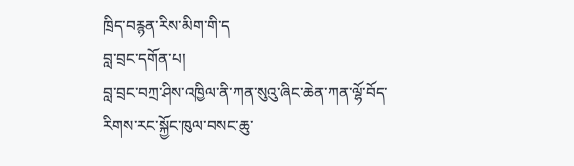ཁྲིད་བརྙན་རིས་མིག་གི་ད
བླ་བྲང་དགོན་པ།
བླ་བྲང་བཀྲ་ཤིས་འཁྱིལ་ནི་ཀན་སུའུ་ཞིང་ཆེན་ཀན་ལྷོ་བོད་རིགས་རང་སྐྱོང་ཁུལ་བསང་ཆུ་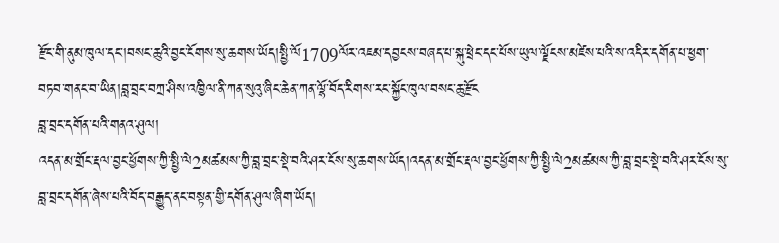རྫོང་གི་ནུམ་ཁུལ་དང་།བསང་ཆུའི་བྱང་ངོགས་སུ་ཆགས་ཡོད།སྤྱི་ལོ1709ལོར་འཇམ་དབྱངས་བཞད་པ་སྐུ་ཕྲེང་དང་པོས་ཡུལ་ལྗོངས་མཛེས་པའི་ས་འདིར་དགོན་པ་ཕྱག་བཏབ་གནང་བ་ཡིན།བླ་བྲང་བཀྲ་ཤིས་འཁྱིལ་ནི་ཀན་སུའུ་ཞིང་ཆེན་ཀན་ལྷོ་བོད་རིགས་རང་སྐྱོང་ཁུལ་བསང་ཆུ་རྫོང
བླ་བྲང་དགོན་པའི་གནའ་ཤུལ།
འདན་མ་གྲོང་རྡལ་བྱང་ཕྱོགས་ཀྱི་སྤྱི་ལེ2མཚམས་ཀྱི་བླ་བྲང་སྡེ་བའི་ཤར་ངོས་སུ་ཆགས་ཡོད།འདན་མ་གྲོང་རྡལ་བྱང་ཕྱོགས་ཀྱི་སྤྱི་ལེ2མཚམས་ཀྱི་བླ་བྲང་སྡེ་བའི་ཤར་ངོས་སུ་བླ་བྲང་དགོན་ཞེས་པའི་བོད་བརྒྱུད་ནང་བསྟན་གྱི་དགོན་ཤུལ་ཞིག་ཡོད།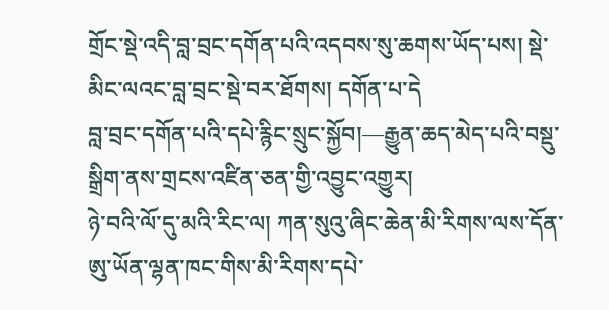གྲོང་སྡེ་འདི་བླ་བྲང་དགོན་པའི་འདབས་སུ་ཆགས་ཡོད་པས། སྡེ་མིང་ལའང་བླ་བྲང་སྡེ་བར་ཐོགས། དགོན་པ་དེ
བླ་བྲང་དགོན་པའི་དཔེ་རྙིང་སྲུང་སྐྱོབ།—རྒྱུན་ཆད་མེད་པའི་བསྡུ་སྒྲིག་ནས་གྲངས་འཛིན་ཅན་གྱི་འབྱུང་འགྱུར།
ཉེ་བའི་ལོ་དུ་མའི་རིང་ལ། ཀན་སུའུ་ཞིང་ཆེན་མི་རིགས་ལས་དོན་ཨུ་ཡོན་ལྷན་ཁང་གིས་མི་རིགས་དཔེ་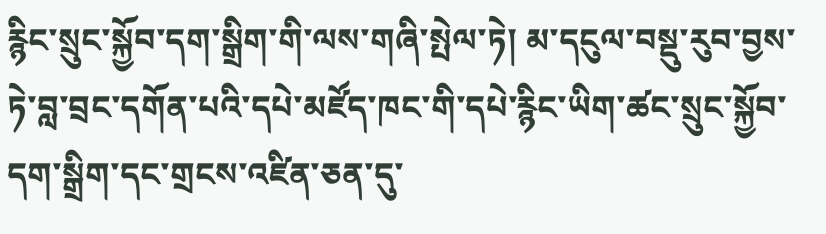རྙིང་སྲུང་སྐྱོབ་དག་སྒྲིག་གི་ལས་གཞི་སྤེལ་ཏེ། མ་དངུལ་བསྡུ་རུབ་བྱས་ཏེ་བླ་བྲང་དགོན་པའི་དཔེ་མཛོད་ཁང་གི་དཔེ་རྙིང་ཡིག་ཚང་སྲུང་སྐྱོབ་དག་སྒྲིག་དང་གྲངས་འཛིན་ཅན་དུ་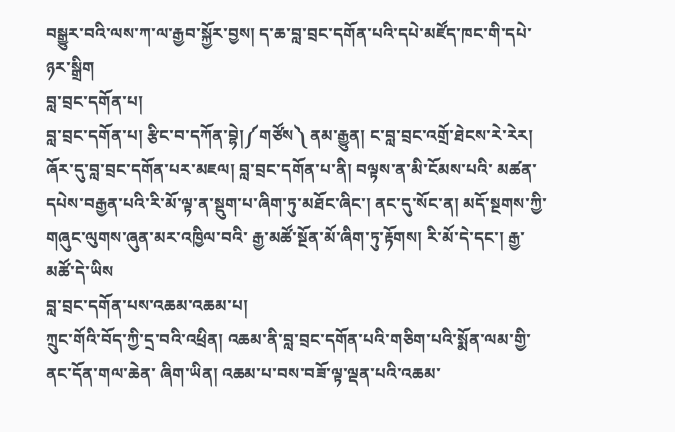བསྒྱུར་བའི་ལས་ཀ་ལ་རྒྱབ་སྐྱོར་བྱས། ད་ཆ་བླ་བྲང་དགོན་པའི་དཔེ་མཛོད་ཁང་གི་དཔེ་ཉར་སྒྲིག
བླ་བྲང་དགོན་པ།
བླ་བྲང་དགོན་པ། རྩིང་བ་དཀོན་བྷེ།༼གཙོས༽ ནམ་རྒྱུན། ང་བླ་བྲང་འགྲོ་ཐེངས་རེ་རེར། ཞོར་དུ་བླ་བྲང་དགོན་པར་མཇལ། བླ་བྲང་དགོན་པ་ནི། བལྟས་ན་མི་ངོམས་པའི་ མཚན་དཔེས་བརྒྱན་པའི་རི་མོ་ལྟ་ན་སྡུག་པ་ཞིག་ཏུ་མཐོང་ཞིང་། ནང་དུ་སོང་ན། མདོ་སྔགས་ཀྱི་གཞུང་ལུགས་ཞུན་མར་འཁྱིལ་བའི་ རྒྱ་མཚོ་སྔོན་མོ་ཞིག་ཏུ་རྟོགས། རི་མོ་དེ་དང་། རྒྱ་མཚོ་དེ་ཡིས
བླ་བྲང་དགོན་པས་འཆམ་འཆམ་པ།
ཀྲུང་གོའི་བོད་ཀྱི་དྲ་བའི་འཕྲིན། འཆམ་ནི་བླ་བྲང་དགོན་པའི་གཅིག་པའི་སྨོན་ལམ་གྱི་ནང་དོན་གལ་ཆེན་ ཞིག་ཡིན། འཆམ་པ་བས་བཟོ་ལྟ་ལྡན་པའི་འཆམ་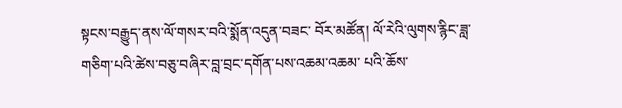སྟངས་བརྒྱུད་ནས་ལོ་གསར་བའི་སྨོན་འདུན་བཟང་ བོར་མཚོན། ལོ་རེའི་ལུགས་རྙིང་ཟླ་གཅིག་པའི་ཚེས་བཅུ་བཞིར་བླ་བྲང་དགོན་པས་འཆམ་འཆམ་ པའི་ཆོས་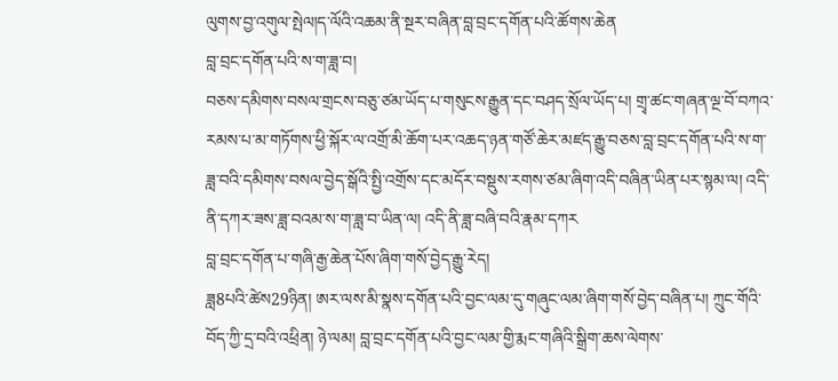ལུགས་བྱ་འགུལ་སྤེལ།ད་ལོའི་འཆམ་ནི་སྔར་བཞིན་བླ་བྲང་དགོན་པའི་ཚོགས་ཆེན
བླ་བྲང་དགོན་པའི་ས་ག་ཟླ་བ།
བཅས་དམིགས་བསལ་གྲངས་བཅུ་ཙམ་ཡོད་པ་གསུངས་རྒྱུན་དང་བཤད་སྲོལ་ཡོད་པ། གྲྭ་ཚང་གཞན་ལྔ་བོ་བཀའ་རམས་པ་མ་གཏོགས་ཕྱི་སྐོར་ལ་འགྲོ་མི་ཆོག་པར་འཆད་ཉན་གཙོ་ཆེར་མཛད་རྒྱུ་བཅས་བླ་བྲང་དགོན་པའི་ས་ག་ཟླ་བའི་དམིགས་བསལ་བྱེད་སྒོའི་སྤྱི་འགྲོས་དང་མདོར་བསྡུས་རགས་ཙམ་ཞིག་འདི་བཞིན་ཡིན་པར་སྙམ་ལ། འདི་ནི་དཀར་ཟས་ཟླ་བའམ་ས་ག་ཟླ་བ་ཡིན་ལ། འདི་ནི་ཟླ་བཞི་བའི་རྣམ་དཀར
བླ་བྲང་དགོན་པ་གཞི་རྒྱ་ཆེན་པོས་ཞིག་གསོ་བྱེད་རྒྱུ་རེད།
ཟླ8པའི་ཚེས29ཉིན། ཨར་ལས་མི་སྣས་དགོན་པའི་བྱང་ལམ་དུ་གཞུང་ལམ་ཞིག་གསོ་བྱེད་བཞིན་པ། ཀྲུང་གོའི་བོད་ཀྱི་དྲ་བའི་འཕྲིན། ཉེ་ལམ། བླ་བྲང་དགོན་པའི་བྱང་ལམ་གྱི་རྨང་གཞིའི་སྒྲིག་ཆས་ལེགས་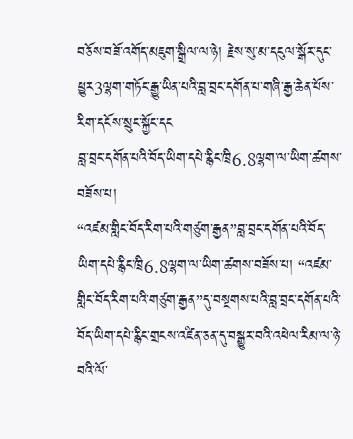བཅོས་བཟོ་འགོད་མཇུག་སྒྲིལ་ལ་ཉེ། རྗེས་སུ་མ་དངུལ་སྒོར་དུང་ཕྱུར3ལྷག་གཏོང་རྒྱུ་ཡིན་པའི་བླ་བྲང་དགོན་པ་གཞི་རྒྱ་ཆེན་པོས་རིག་དངོས་སྲུང་སྐྱོང་དང
བླ་བྲང་དགོན་པའི་བོད་ཡིག་དཔེ་རྙིང་ཁྲི6.8ལྷག་ལ་ཡིག་ཚགས་བཟོས་པ།
“འཛམ་གླིང་བོད་རིག་པའི་གཙུག་རྒྱན”བླ་བྲང་དགོན་པའི་བོད་ཡིག་དཔེ་རྙིང་ཁྲི6.8ལྷག་ལ་ཡིག་ཚགས་བཟོས་པ། “འཛམ་གླིང་བོད་རིག་པའི་གཙུག་རྒྱན”དུ་བསྔགས་པའི་བླ་བྲང་དགོན་པའི་བོད་ཡིག་དཔེ་རྙིང་གྲངས་འཛིན་ཅན་དུ་བསྒྱུར་བའི་འཕེལ་རིམ་ལ་ཉེ་བའི་ལོ་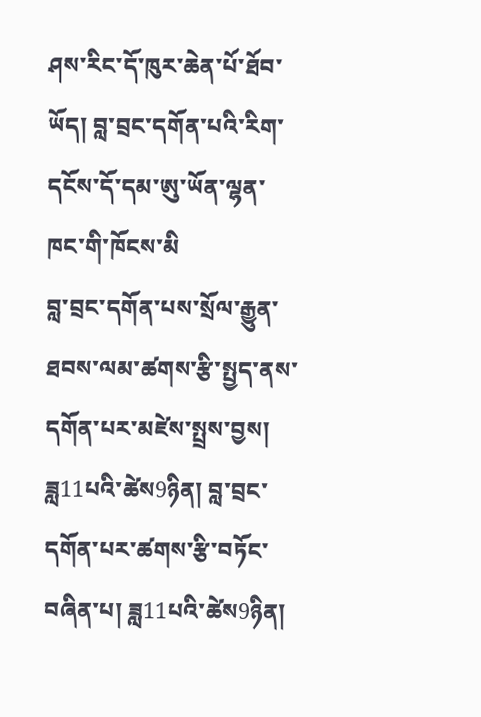ཤས་རིང་དོ་ཁུར་ཆེན་པོ་ཐོབ་ཡོད། བླ་བྲང་དགོན་པའི་རིག་དངོས་དོ་དམ་ཨུ་ཡོན་ལྷན་ཁང་གི་ཁོངས་མི
བླ་བྲང་དགོན་པས་སྲོལ་རྒྱུན་ཐབས་ལམ་ཚགས་རྩི་སྤྱད་ནས་དགོན་པར་མཛེས་སྤྲས་བྱས།
ཟླ11པའི་ཚེས9ཉིན། བླ་བྲང་དགོན་པར་ཚགས་རྩི་བཏོང་བཞིན་པ། ཟླ11པའི་ཚེས9ཉིན།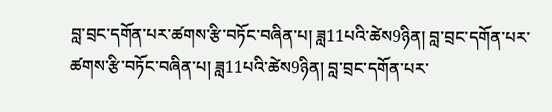བླ་བྲང་དགོན་པར་ཚགས་རྩི་བཏོང་བཞིན་པ། ཟླ11པའི་ཚེས9ཉིན། བླ་བྲང་དགོན་པར་ཚགས་རྩི་བཏོང་བཞིན་པ། ཟླ11པའི་ཚེས9ཉིན། བླ་བྲང་དགོན་པར་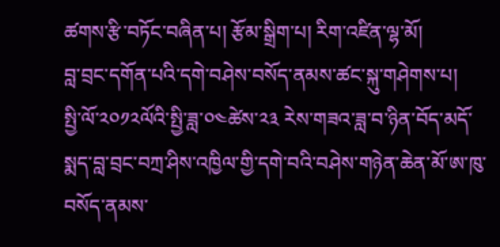ཚགས་རྩི་བཏོང་བཞིན་པ། རྩོམ་སྒྲིག་པ། རིག་འཛིན་ལྷ་མོ།
བླ་བྲང་དགོན་པའི་དགེ་བཤེས་བསོད་ནམས་ཚང་སྐུ་གཤེགས་པ།
སྤྱི་ལོ་༢༠༡༢ལོའི་སྤྱི་ཟླ་༠༤ཚེས་༢༣ རེས་གཟའ་ཟླ་བ་ཉིན་བོད་མདོ་སྨད་བླ་བྲང་བཀྲ་ཤིས་འཁྱིལ་གྱི་དགེ་བའི་བཤེས་གཉེན་ཆེན་མོ་ཨ་ཁུ་བསོད་ནམས་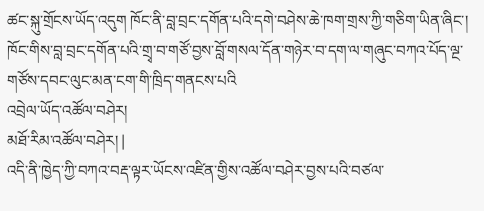ཚང་སྐུ་གྲོངས་ཡོད་འདུག ཁོང་ནི་བླ་བྲང་དགོན་པའི་དགེ་བཤེས་ཆེ་ཁག་གྲས་ཀྱི་གཅིག་ཡིན་ཞིང་། ཁོང་གིས་བླ་བྲང་དགོན་པའི་གྲྭ་བ་གཙོ་བྱས་བློ་གསལ་དོན་གཉེར་བ་དག་ལ་གཞུང་བཀའ་པོད་ལྔ་གཙོས་དབང་ལུང་མན་ངག་གི་ཁྲིད་གནངས་པའི
འབྲེལ་ཡོད་འཚོལ་བཤེར།
མཐོ་རིམ་འཚོལ་བཤེར། |
འདི་ནི་ཁྱེད་ཀྱི་བཀའ་བརྡ་ལྟར་ཡོངས་འཛིན་གྱིས་འཚོལ་བཤེར་བྱས་པའི་བཙལ་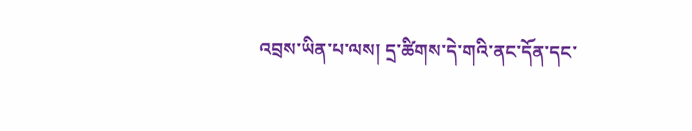འབྲས་ཡིན་པ་ལས། དྲ་ཚིགས་དེ་གའི་ནང་དོན་དང་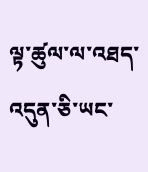ལྟ་ཚུལ་ལ་འཐད་འདུན་ཅི་ཡང་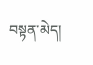བསྟན་མེད།